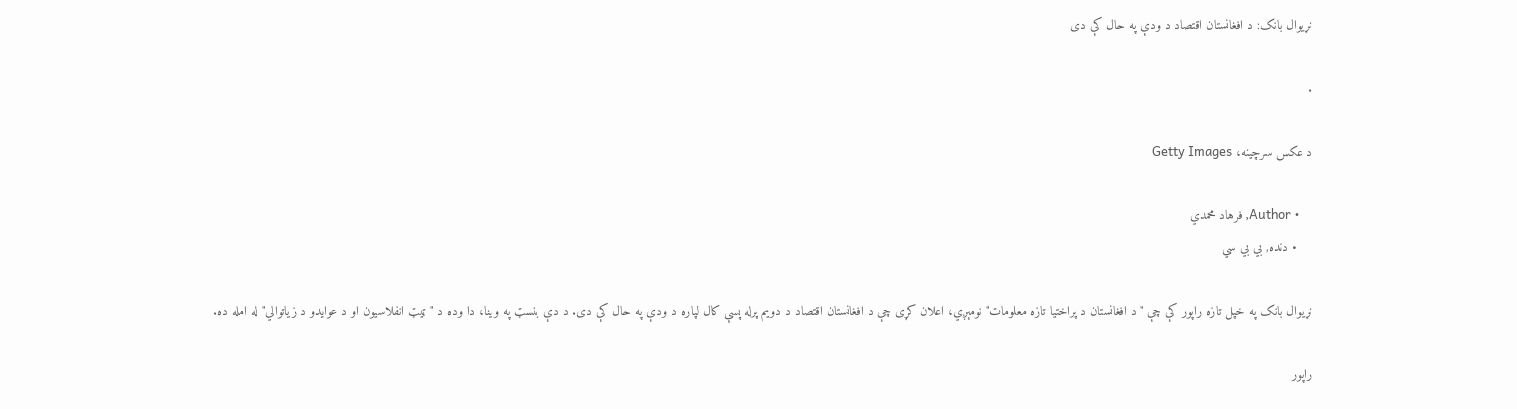نړیوال بانک: د افغانستان اقتصاد د ودې په حال کې دی

.

د عکس سرچینه، Getty Images

    • Author, فرهاد محمدي
    • دنده, بي بي سي

نړیوال بانک په خپل تازه راپور کې چې "د افغانستان د پراختیا تازه معلومات" نومېږي، اعلان کړی چې د افغانستان اقتصاد د دویم پرله‌ پسې کال لپاره د ودې په حال کې دی. د دې بنسټ په وینا، دا وده د "ټیټ انفلاسیون او د عوایدو د زیاتوالي" له امله ده.

راپور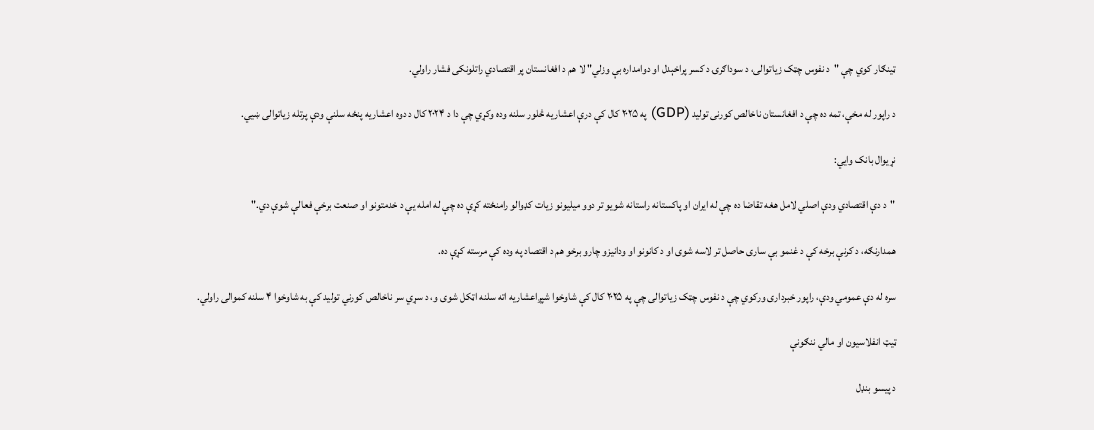ټینګار کوي چې "د نفوس چټک زیاتوالی، د سوداګرۍ د کسر پراخېدل او دوامداره بې‌ وزلي" لا هم د افغانستان پر اقتصادي راتلونکی فشار راولي.

د راپور له مخې، تمه ده چې د افغانستان ناخالص کورنی تولید (GDP) په ۲۰۲۵ کال کې درې اعشاریه څلور سلنه وده وکړي چې دا د ۲۰۲۴ کال د دوه اعشاریه پنځه سلنې ودې پرتله زیاتوالی ښيي.

نړیوال بانک وايي:

"د دې اقتصادي ودې اصلي لامل هغه تقاضا ده چې له ایران او پاکستانه راستانه شویو تر دوو میلیونو زیات کډوالو رامنځته کړې ده چې له امله یې د خدمتونو او صنعت برخې فعالې شوې دي."

همدارنګه، د کرنې برخه کې د غنمو بې‌ ساری حاصل تر لاسه شوی او د کانونو او ودانیزو چارو برخو هم د اقتصاد په وده کې مرسته کړې ده.

سره له دې عمومي ودې، راپور خبرداری ورکوي چې د نفوس چټک زیاتوالی چې په ۲۰۲۵ کال کې شاوخوا شپږاعشاریه اته سلنه اټکل شوی و، د سړي سر ناخالص کورني تولید کې به شاوخوا ۴ سلنه کموالی راولي.

ټیټ انفلاسیون او مالي ننګونې

د پیسو بنډل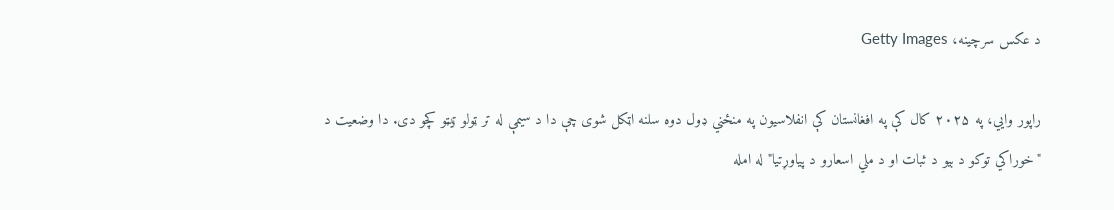د عکس سرچینه، Getty Images

راپور وايي، په ۲۰۲۵ کال کې په افغانستان کې انفلاسیون په منځني ډول دوه سلنه اټکل شوی چې دا د سیمې له تر ټولو ټیټو کچو دی. دا وضعیت د "خوراکي توکو د بیو د ثبات او د ملي اسعارو د پیاوړتیا" له امله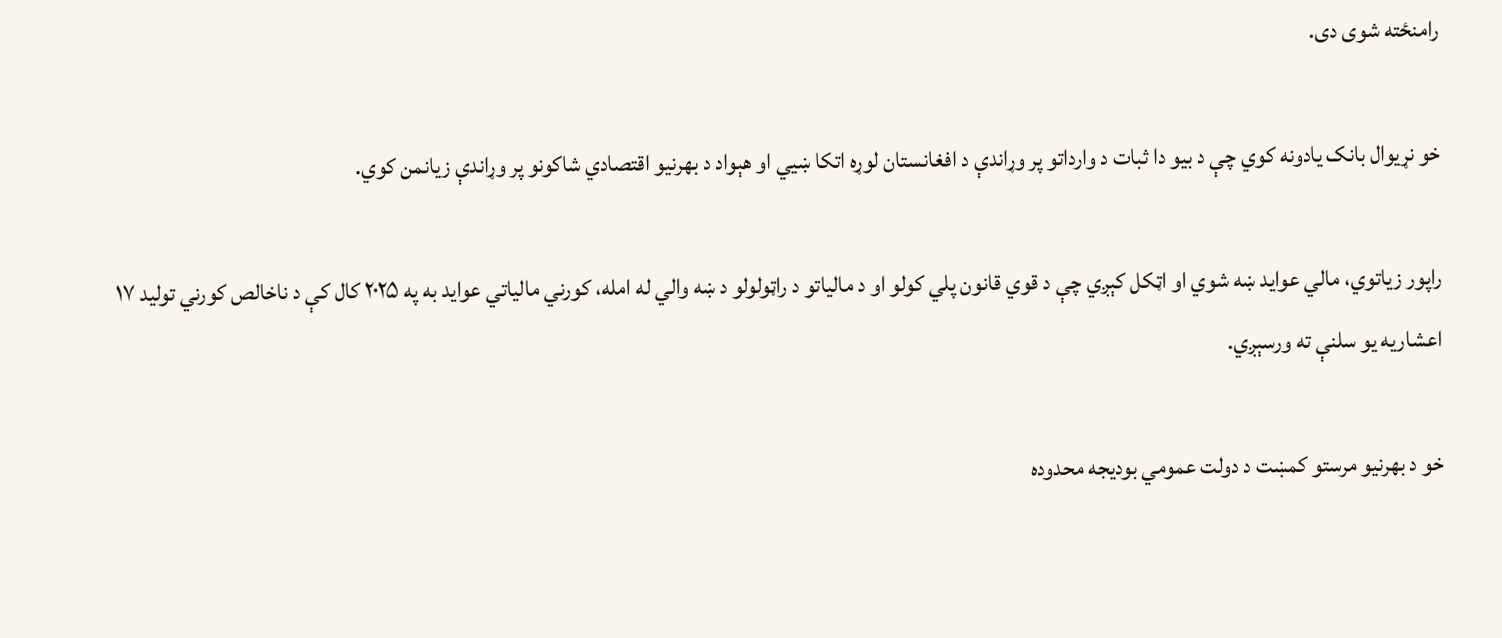رامنځته شوی دی.

خو نړیوال بانک یادونه کوي چې د بیو دا ثبات د وارداتو پر وړاندې د افغانستان لوړه اتکا ښيي او هېواد د بهرنیو اقتصادي شاکونو پر وړاندې زیانمن کوي.

راپور زیاتوي، مالي عواید ښه شوي او اټکل کېږي چې د قوي قانون پلي کولو او د مالیاتو د راټولولو د ښه والي له امله، کورني مالیاتي عواید به په ۲۰۲۵ کال کې د ناخالص کورني تولید ۱۷ اعشاریه یو سلنې ته ورسېږي.

خو د بهرنیو مرستو کمښت د دولت عمومي بودیجه محدوده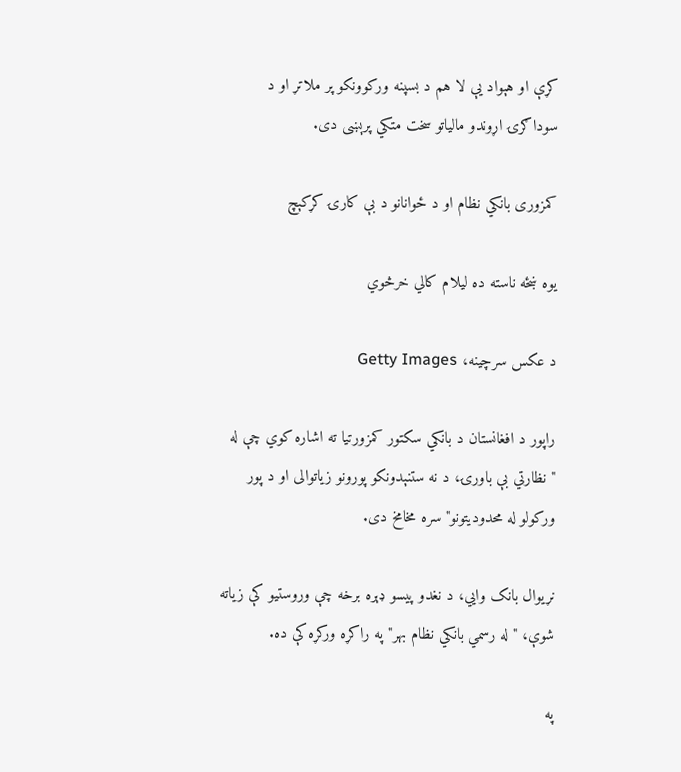کړې او هېواد یې لا هم د بسپنه‌ ورکوونکو پر ملاتړ او د سوداګرۍ اړوندو مالیاتو سخت متکي پرېښی دی.

کمزوری بانکي نظام او د ځوانانو د بې‌ کارۍ کړکېچ

یوه ښځه ناسته ده لیلام کالي خرڅوي

د عکس سرچینه، Getty Images

راپور د افغانستان د بانکي سکتور کمزورتیا ته اشاره کوي چې له "نظارتي بې‌ باورۍ، د نه‌ ستنېدونکو پورونو زیاتوالی او د پور ورکولو له محدودیتونو" سره مخامخ دی.

نړیوال بانک وايي، د نغدو پیسو ډېره برخه چې وروستیو کې زیاته شوې، "له رسمي بانکي نظام بهر" په راکړه ورکړه کې ده.

په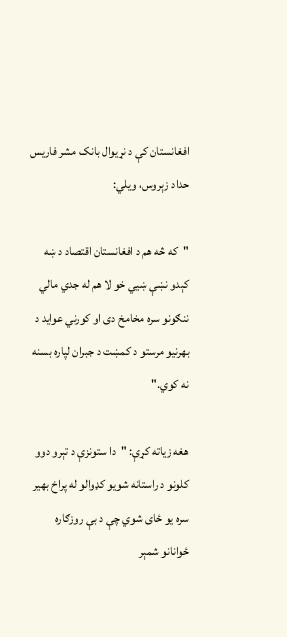افغانستان کې د نړیوال بانک مشر فاریس حداد زېروس، ویلي:

"که څه هم د افغانستان اقتصاد د ښه کېدو نښې ښيي خو لا هم له جدي مالي ننګونو سره مخامخ دی او کورني عواید د بهرنیو مرستو د کمښت د جبران لپاره بسنه نه‌ کوي."

هغه زیاته کړې: "دا ستونزې د تېرو دوو کلونو د راستانه شویو کډوالو له پراخ بهیر سره یو ځای شوي چې د بې‌‌ روزګاره ځوانانو شمېر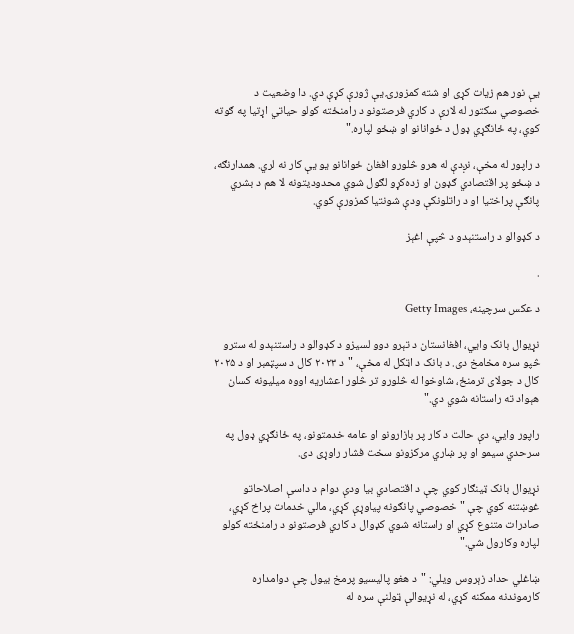یې نور هم زیات کړی او شته کمزورۍ یې ژورې کړې دي. دا وضعیت د خصوصي سکتور له لارې د کاري فرصتونو د رامنځته کولو حیاتي اړتیا په ګوته کوي، په ځانګړي ډول د ځوانانو او ښځو لپاره."

د راپور له مخې، نږدې له هرو څلورو افغان ځوانانو یو یې کار نه‌ لري. همدارنګه، د ښځو پر اقتصادي ګډون او زده‌کړو لګول شوي محدودیتونه لا هم د بشري پانګې پراختیا او د راتلونکې ودې شونتیا کمزورې کوي.

د کډوالو د راستنېدو د څپې اغېز

.

د عکس سرچینه، Getty Images

نړیوال بانک وايي، افغانستان د تېرو دوو لسیزو د کډوالو د راستنېدو له سترو څپو سره مخامخ دی. د بانک د اټکل له مخې، "د ۲۰۲۳ کال د سپټمبر او د ۲۰۲۵ کال د جولای ترمنځ، شاوخوا له څلورو تر څلور اعشاریه اووه میلیونه کسان هېواد ته راستانه شوي دي."

راپور وايي، دې حالت د کار پر بازارونو او عامه خدمتونو، په ځانګړي ډول په سرحدي سیمو او پر ښاري مرکزونو سخت فشار راوړی دی.

نړیوال بانک ټینګار کوي چې د اقتصادي بیا ودې دوام د داسې اصلاحاتو غوښتنه کوي چې "خصوصي پانګونه پیاوړې کړي، مالي خدمات پراخ کړي، صادرات متنوع کړي او راستانه شوي کډوال د کاري فرصتونو د رامنځته کولو لپاره وکارول شي."

ښاغلي حداد زېروس ویلي: "د هغو پالیسیو پرمخ بیول چې دوامداره کارموندنه ممکنه کړي، له نړیوالې ټولنې سره له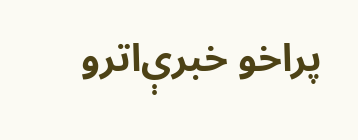پراخو خبرې‌اترو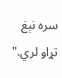سره نېغ تړاو لري."